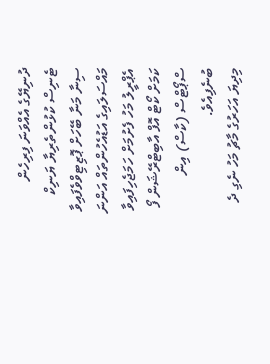ދުނިޔޭގެ އެއްވަނަ ފިރިހެން ޓެނިސް ކުޅުންތެރިޔާ ޔަނިކް ސިނާ މަނާ ބޭހަށް ޕޮޒިޓިވްވެފައިވާ މައްސަލައިގެ އަޑުއެހުންތައް އަންނަ އެޕްރީލު މަހު ފެށުމަށް ހަމަޖެހިފައިވާ ކަމަށް ކޯޓް އޮފް އާބިޓްރޭޝަން ފޯ ސްޕޯޓްސް (ކާސް) އިން ބުނެފިއެވެ.
މިދިޔަ އަހަރުގެ މާޗު މަހު ނެގި ދެ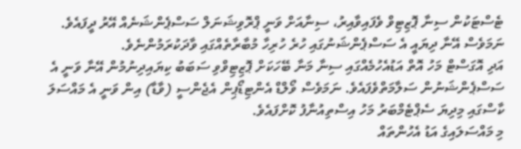ޓެސްޓަކުން ސިނާ ޕޮޒިޓިވް ވެފައިވާއިރު، ސިނާއަށް ވަނީ ޕްރޮވިޝަނަލް ސަސްޕެންޝަނެއް އޭރު ދީފައެވެ. ނަމަވެސް އޭނާ ދިޔައީ އެ ސަސްޕެންޝަނުގައި ހުރެ ހުރިހާ މުބާރާތެއްގައި ވާދަކުރަމުންނެވެ.
އަދި އޮގަސްޓް މަހު އޮތް އަޑުއެހުމެއްގައި ސިނާ މަނާ ބޭހަކަށް ޕޮޒިޓިވްވި ސަބަބު ކިޔައިދިނުމުން އޭނާ ވަނީ އެ ސަސްޕެންޝަނުން ސަލާމަތްވެފައެވެ. ނަމަވެސް ވޯލްޑް އެންޓިޑޯޕިން އެޖެންސީ (ވާޑާ) އިން ވަނީ އެ މައްސަލަ ކާސްގައި މިދިޔަ ސެޕްޓެމްބަރު މަހު އިސްތިއުނާފު ކޮށްފައެވެ.
މި މައްސަލައިގެ އަޑު އެހުންތައް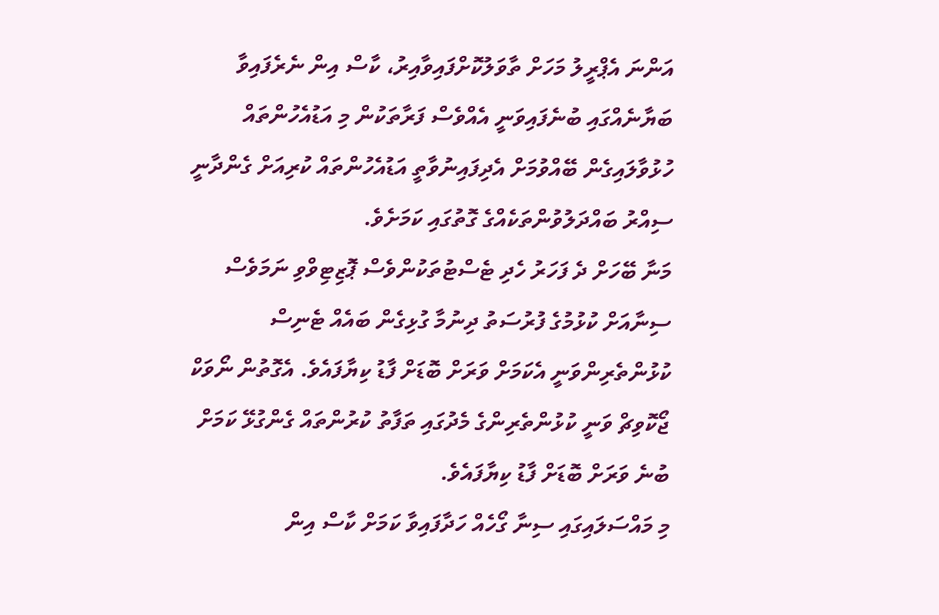އަންނަ އެޕްރީލު މަހަށް ތާވަލުކޮށްފައިވާއިރު، ކާސް އިން ނެރެފައިވާ ބަޔާނެއްގައި ބުނެފައިވަނީ އެއްވެސް ފަރާތަކުން މި އަޑުއެހުންތައް ހުޅުވާލައިގެން ބޭއްވުމަށް އެދިފައިނުވާތީ އަޑުއެހުންތައް ކުރިއަށް ގެންދާނީ ސިއްރު ބައްދަލުވުންތަކެއްގެ ގޮތުގައި ކަމަށެވެ.
މަނާ ބޭހަށް ދެ ފަހަރު ހެދި ޓެސްޓުތަކުންވެސް ޕޮޒިޓިވްވި ނަމަވެސް ސިނާއަށް ކުޅުމުގެ ފުރުސަތު ދިނުމާ ގުޅިގެން ބައެއް ޓެނިސް ކުޅުންތެރިންވަނީ އެކަމަށް ވަރަށް ބޮޑަށް ފާޑު ކިޔާފައެވެ. އެގޮތުން ނޯވަކް ޖޯކޮވިޗް ވަނީ ކުޅުންތެރިންގެ މެދުގައި ތަފާތު ކުރުންތައް ގެންގުޅޭ ކަމަށް ބުނެ ވަރަށް ބޮޑަށް ފާޑު ކިޔާފައެވެ.
މި މައްސަލައިގައި ސިނާ ގޯހެއް ހަދާފައިވާ ކަމަށް ކާސް އިން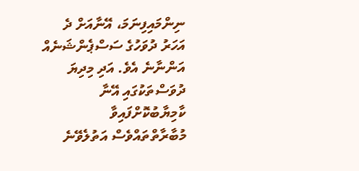ނިންމައިފިނަމަ، އޭނާއަށް ދެ އަހަރު ދުވަހުގެ ސަސްޕެންޝަނެއް އަންނާނެ އެވެ. އަދި މިދިޔަ ދުވަސްތަކުގައި އޭނާ ކާމިޔާބުކޮށްފައިވާ މުބާރާތްތައްވެސް އަތުލެވޭނެ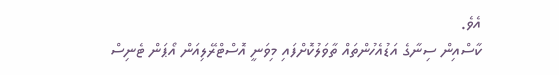އެވެ.
ކާސްއިން ސިނާގެ އަޑުއެހުންތައް ތާވަލުކޮށްފައި މިވަނީ އޮސްޓްރޭލިއަން އޯޕަން ޓެނިސް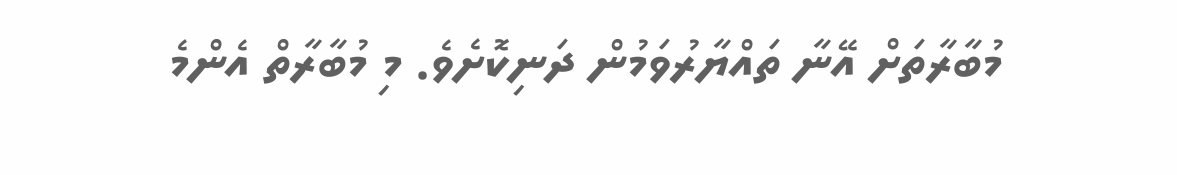މުބާރާތަށް އޭނާ ތައްޔާރުވަމުން ދަނިކޮށެވެ. މި މުބާރާތް އެންމެ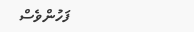ފަހުންވެސް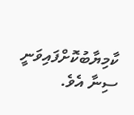ކާމިޔާބުކޮށްފައިވަނީ ސިނާ އެވެ.